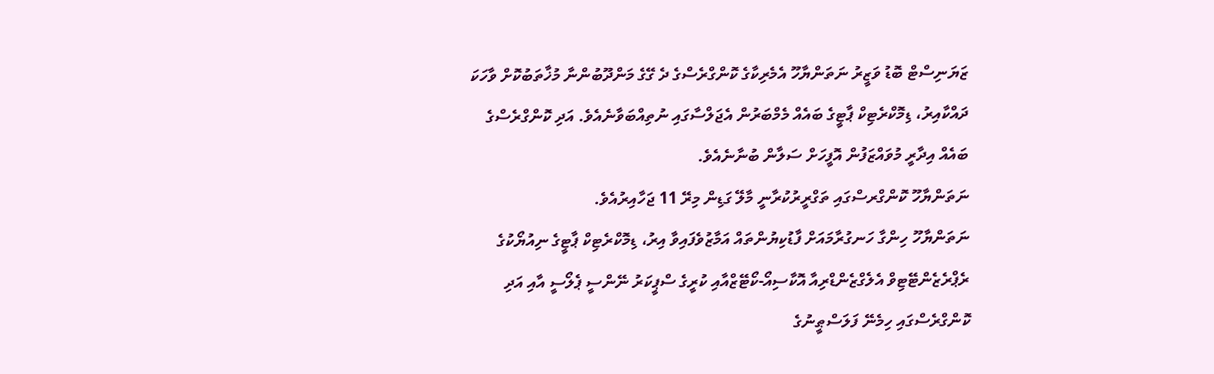ޒަޔަނިސްޓް ބޮޑު ވަޒީރު ނަތަންޔާހޫ އެމެރިކާގެ ކޮންގްރެސްގެ ދެ ގޭގެ މަންދޫބުންނާ މުޚާތަބުކޮށް ވާހަކަ ދައްކާއިރު، ޑިމޮކްރެޓިކް ޕާޓީގެ ބައެއް މެމްބަރުން އެޖަލްސާގައި ނުތިއްބަވާނެއެވެ. އަދި ކޮންގްރެސްގެ ބައެއް އިދާރީ މުވައްޒަފުން އޮފީހަށް ސަލާން ބުނާނެއެވެ.
ނަތަންޔާހޫ ކޮންގްރސްގައި ތަގްރީރުކުރާނީ މާލޭ ގަޑިން މިރޭ 11 ޖަހާއިރުއެވެ.
ނަތަންޔާހޫ ހިންގާ ހަނގުރާމައަށް ފާޑުކިޔުންތައް އަމާޒުވެފައިވާ އިރު، ޑިމޮކްރެޓިކް ޕާޓީގެ ނިއުޔޯކުގެ ރެޕްރެޒެންޓޭޓިވް އެލެގްޒެންޑްރިއާ އޮކާސިއޯ-ކޯޓޭޒްއާއި ކުރީގެ ސްޕީކަރު ނޭންސީ ޕެލޯސީ އާއި އަދި ކޮންގްރެސްގައި ހިމެނޭ ފަލަސްޠީނުގެ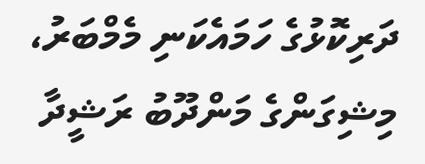ދަރިކޮޅުގެ ހަމައެކަނި މެމްބަރު، މިޝިގަންގެ މަންދޫބު ރަޝީދާ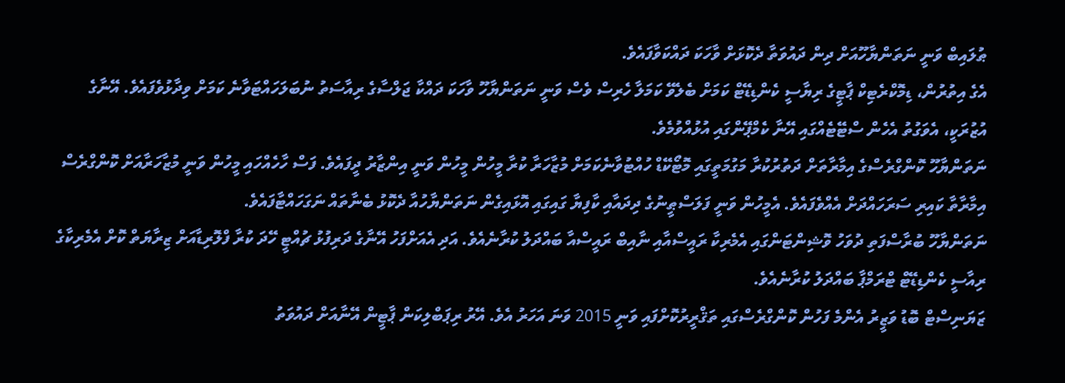ޠުލައިބް ވަނީ ނަތަންޔާހޫއަށް ދިން ދައުވަތާ ދެކޮޅަށް ވާހަކަ ދައްކަވާފައެވެ.
އެގެ އިތުރުން، ޑިމޮކްރެޓިކް ޕާޓީގެ ރިޔާސީ ކެންޑިޑޭޓް ކަމަށް ބެލެވޭ ކަމަލާ ހެރިސް ވެސް ވަނީ ނަތަންޔާހޫ ވާހަކަ ދައްކާ ޖަލްސާގެ ރިއާސަތު ނުބަލަހައްޓަވާނެ ކަމަށް ވިދާޅުވެފައެވެ. އޭނާގެ އުޒުރަކީ، އެވަގުތު އެހެން ސްޓޭޓެއްގައި އޭނާ ކެމްޕޭންގައި އުޅުއްވުމެވެ.
ނަތަންޔާހޫ ކޮންގްރެސްގެ އިމާރާތަށް ދަތުރުކުރާ މަގުމަތީގައި މޮޓޯކޭޑް ހުއްޓުވާނެކަމަށް މުޒާހަރާ ކުރާ މީހުން މީހުން ވަނީ އިންޒާރު ދީފައެވެ. ފަސް ހާހެއްހައި މީހުން ވަނީ މުޒާހަރާއަށް ކޮންގްރެސް އިމާރާތާ ކައިރި ސަރަހައްދަށް އެއްވެފައެވެ. އެމީހުން ވަނީ ފަލަސްޠީނުގެ ދިދައާއި ކާފިޔާ ގައިގައި އޮޅައިގެން ނަތަންޔާހުއާ ދެކޮޅު ބެނާތައް ނަގަހައްޓާފައެވެ.
ނަތަންޔާހޫ ބުރާސްފަތި ދުވަހު ވޮޝިންޓަންގައި އެމެރިކާ ރައީސްއާއި ނާއިބް ރައީސްއާ ބައްދަލު ކުރާނެއެވެ. އަދި އެއަށްފަހު އޭނާގެ ދަރިފުޅު ޗުއްޓީ ހޭދަ ކުރާ ފްލޮރިޑާއަށް ޒިރާޔަތް ކޮށް އެމެރިކާގެ ރިއާސީ ކެންޑިޑޭޓް ޓްރަމްޕާ ބައްދަލު ކުރާނެއެވެ.
ޒަޔަނިސްޓް ބޮޑު ވަޒީރު އެންމެ ފަހުން ކޮންގްރެސްގައި ތަޤްރީރުކޮށްފައި ވަނީ 2015 ވަނަ އަހަރު އެވެ. އޭރު ރިޕަބްލިކަން ޕާޓީން އޭނާއަށް ދައުވަތު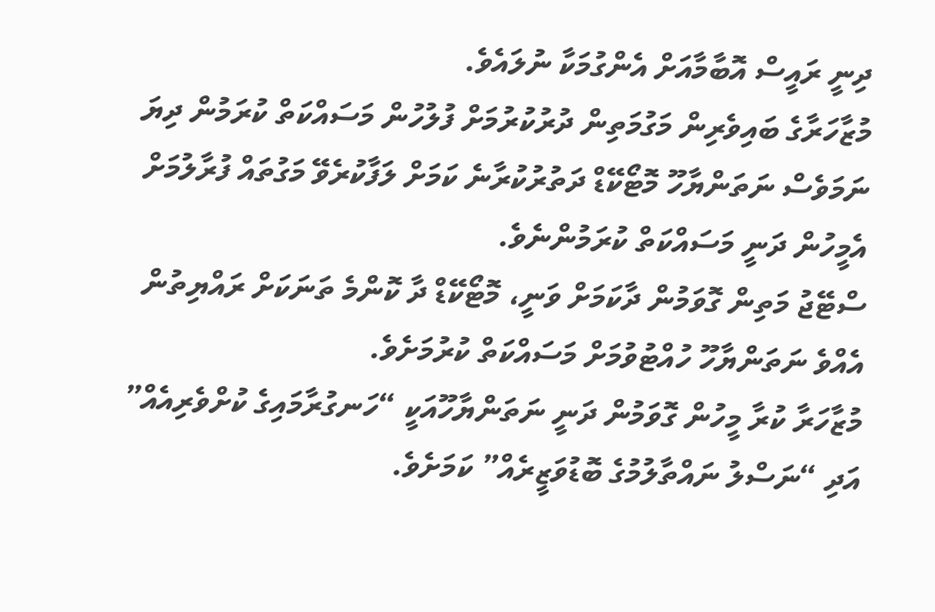ދިނީ ރައީސް އޮބާމާއަށް އެންގުމަކާ ނުލައެވެ.
މުޒާހަރާގެ ބައިވެރިން މަގުމަތިން ދުރުކުރުމަށް ފުލުހުން މަސައްކަތް ކުރަމުން ދިޔަ ނަމަވެސް ނަތަންޔާހޫ މޮޓޯކޭޑް ދަތުރުކުރާނެ ކަމަށް ލަފާކުރެވޭ މަގުތައް ފުރާލުމަށް އެމީހުން ދަނީ މަސައްކަތް ކުރަމުންނެވެ.
ސްޓޭޖު މަތިން ގޮވަމުން ދާކަމަށް ވަނީ، މޮޓޯކޭޑް ދާ ކޮންމެ ތަނަކަށް ރައްޔިތުން އެއްވެ ނަތަންޔާހޫ ހުއްޓުވުމަށް މަސައްކަތް ކުރުމަށެވެ.
މުޒާހަރާ ކުރާ މީހުން ގޮވަމުން ދަނީ ނަތަންޔާހޫއަކީ “ހަނގުރާމައިގެ ކުށްވެރިއެއް” އަދި “ނަސްލު ނައްތާލުމުގެ ބޮޑުވަޒީރެއް” ކަމަށެވެ.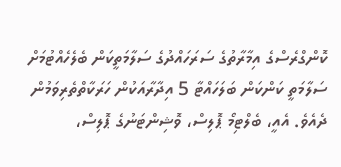ކޮންގްރެސްގެ އިމާރާތުގެ ސަރަހައްދުގެ ސަލާމަތީކަން ބެލެހެއްޓުމަށް ސަލާމަތީ ކަންކަން ބަލަހައްޓާ 5 އިދާރާއަކުން ހަރަކާތްތެރިވަމުން ދެއެވެ. އެއީ، ބެލްޓިމޯ ޕޮލިސް، ވޮޝިންޓަނުގެ ޕޮލިސް،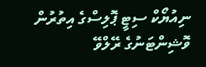ނިއުޔޯކް ސިޓީ ޕޮލިސްގެ އިތުރުން ވޮޝިންޓަނުގެ ރޭލްވޭ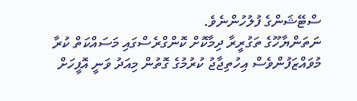ސްޓޭޝަންގެ ފުލުހުންނެވެ.
ނަތަންޔާހޫގެ ތަގުރީރާ ދިމާކޮށް ކޮންގްރެސްގައި މަސައްކަތް ކުރާ މުވައްޒަފުންވެސް އިހުތިޖާޖު ކުރުމުގެ ގޮތުން މިއަދު ވަނީ އޮފީހަށް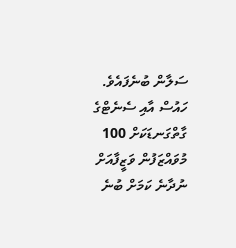ސަލާން ބުނެފައެވެ. ހައުސް އާއި ސެނެޓްގެ ގާތްގަނޑަކަށް 100 މުވައްޒަފުން ވަޒީފާއަށް ނުދާނެ ކަމަށް ބުނެ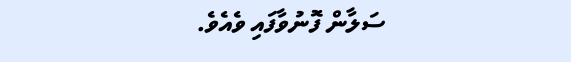ސަލާން ފޮނުވާފައި ވެއެވެ.